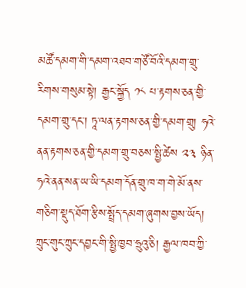མཚོ་དམག་གི་དམག་འཐབ་གཙོ་བོའི་དམག་གྲུ་རིགས་གསུམ་སྟེ། རྒྱང་སྐྱོད ༡༨ པ་རྟགས་ཅན་གྱི་དམག་གྲུ་དང་། ཏཱ་ལན་རྟགས་ཅན་གྱི་དམག་གྲུ། ཧའེ་ནན་རྟགས་ཅན་གྱི་དམག་གྲུ་བཅས་སྤྱི་ཚེས ༢༣ ཉིན་ཧའེ་ནན་སན་ཡ་ཡི་དམག་དོན་གྲུ་ཁ་ག་གེ་མོ་ནས་གཅིག་སྡུད་ཐོག་རྩིས་སྤྲོད་དམག་ཞུགས་བྱས་ཡོད། ཀྲུང་གུང་ཀྲུང་དབྱང་གི་སྤྱི་ཁྱབ་ཧྲུའུ་ཅི། རྒྱལ་ཁབ་ཀྱི་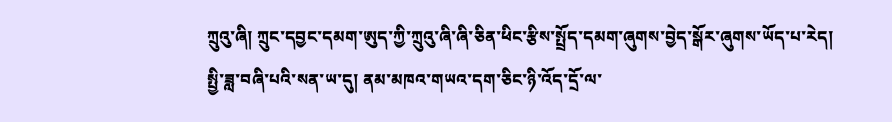ཀྲུའུ་ཞི། ཀྲུང་དབྱང་དམག་ཨུད་ཀྱི་ཀྲུའུ་ཞི་ཞི་ཅིན་ཕིང་རྩིས་སྤྲོད་དམག་ཞུགས་བྱེད་སྒོར་ཞུགས་ཡོད་པ་རེད།
སྤྱི་ཟླ་བཞི་པའི་སན་ཡ་དུ། ནམ་མཁའ་གཡའ་དག་ཅིང་ཉི་འོད་དྲོ་ལ་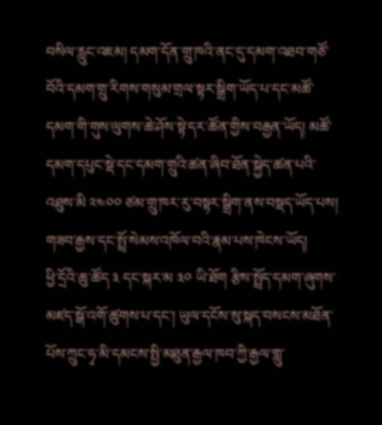བསིལ་རླུང་འཇམ། དམག་དོན་གྲུ་ཁའི་ནང་དུ་དམག་འཐབ་གཙོ་བོའི་དམག་གྲུ་རིགས་གསུམ་གྲལ་སྟར་སྒྲིག་ཡོད་པ་དང་མཚོ་དམག་གི་གུས་ལུགས་ཆེ་ཤོས་སྟེ་དར་ཚོན་གྱིས་བརྒྱན་ཡོད། མཚོ་དམག་དཔུང་སྡེ་དང་དམག་གྲུའི་ཚན་ཞིབ་ཐོན་སྐྱེད་ཚན་པའི་འཐུས་མི ༢༤༠༠ ཙམ་གྲུ་ཁར་རུ་བསྟར་སྒྲིག་ནས་བསྡད་ཡོད་པས། གཟབ་རྒྱས་དང་སྤྲོ་སེམས་འཁོལ་བའི་རྣམ་པས་ཁེངས་ཡོད།
ཕྱི་དྲོའི་ཆུ་ཚོད ༣ དང་སྐར་མ ༣༠ ཡི་ཐོག རྩིས་སྤྲོད་དམག་ཞུགས་མཛད་སྒོ་འགོ་ཚུགས་པ་དང་། ཡུལ་དངོས་སུ་སྐད་བསངས་མཐོན་པོས་ཀྲུང་ཧྭ་མི་དམངས་སྤྱི་མཐུན་རྒྱལ་ཁབ་ཀྱི་རྒྱལ་གླུ་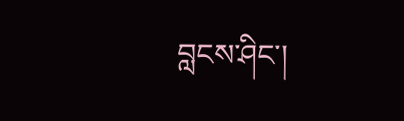བླངས་ཤིང་།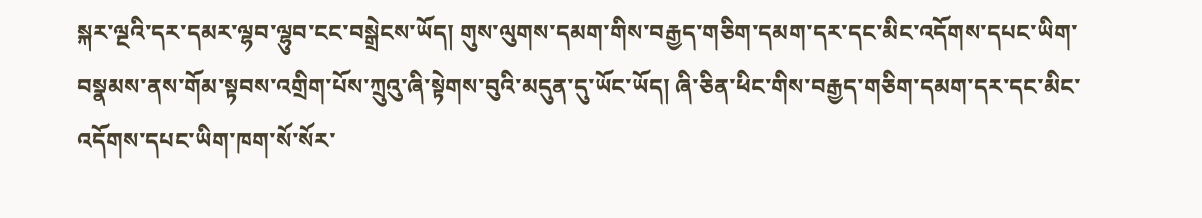སྐར་ལྔའི་དར་དམར་ལྷབ་ལྷུབ་ངང་བསྒྲེངས་ཡོད། གུས་ལུགས་དམག་གིས་བརྒྱད་གཅིག་དམག་དར་དང་མིང་འདོགས་དཔང་ཡིག་བསྣམས་ནས་གོམ་སྟབས་འགྲིག་པོས་ཀྲུའུ་ཞི་སྟེགས་བུའི་མདུན་དུ་ཡོང་ཡོད། ཞི་ཅིན་ཕིང་གིས་བརྒྱད་གཅིག་དམག་དར་དང་མིང་འདོགས་དཔང་ཡིག་ཁག་སོ་སོར་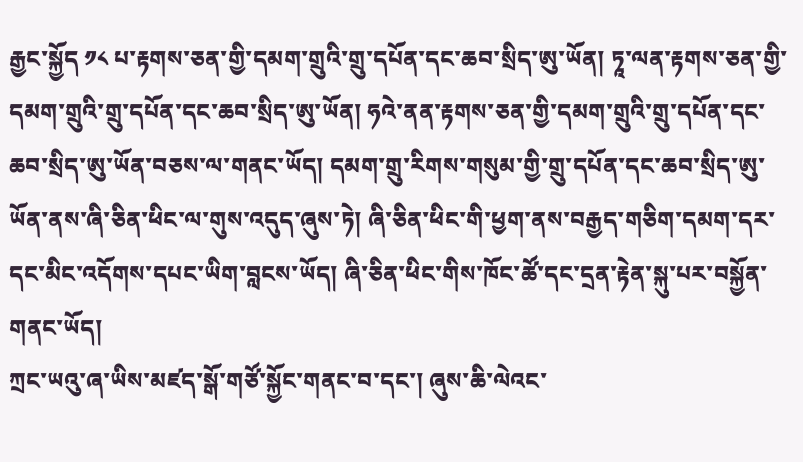རྒྱང་སྐྱོད ༡༨ པ་རྟགས་ཅན་གྱི་དམག་གྲུའི་གྲུ་དཔོན་དང་ཆབ་སྲིད་ཨུ་ཡོན། ཏཱ་ལན་རྟགས་ཅན་གྱི་དམག་གྲུའི་གྲུ་དཔོན་དང་ཆབ་སྲིད་ཨུ་ཡོན། ཧའེ་ནན་རྟགས་ཅན་གྱི་དམག་གྲུའི་གྲུ་དཔོན་དང་ཆབ་སྲིད་ཨུ་ཡོན་བཅས་ལ་གནང་ཡོད། དམག་གྲུ་རིགས་གསུམ་གྱི་གྲུ་དཔོན་དང་ཆབ་སྲིད་ཨུ་ཡོན་ནས་ཞི་ཅིན་ཕིང་ལ་གུས་འདུད་ཞུས་ཏེ། ཞི་ཅིན་ཕིང་གི་ཕྱག་ནས་བརྒྱད་གཅིག་དམག་དར་དང་མིང་འདོགས་དཔང་ཡིག་བླངས་ཡོད། ཞི་ཅིན་ཕིང་གིས་ཁོང་ཚོ་དང་དྲན་རྟེན་སྐུ་པར་བསྐྱོན་གནང་ཡོད།
ཀྲང་ཡའུ་ཞ་ཡིས་མཛད་སྒོ་གཙོ་སྐྱོང་གནང་བ་དང་། ཞུས་ཆི་ལེའང་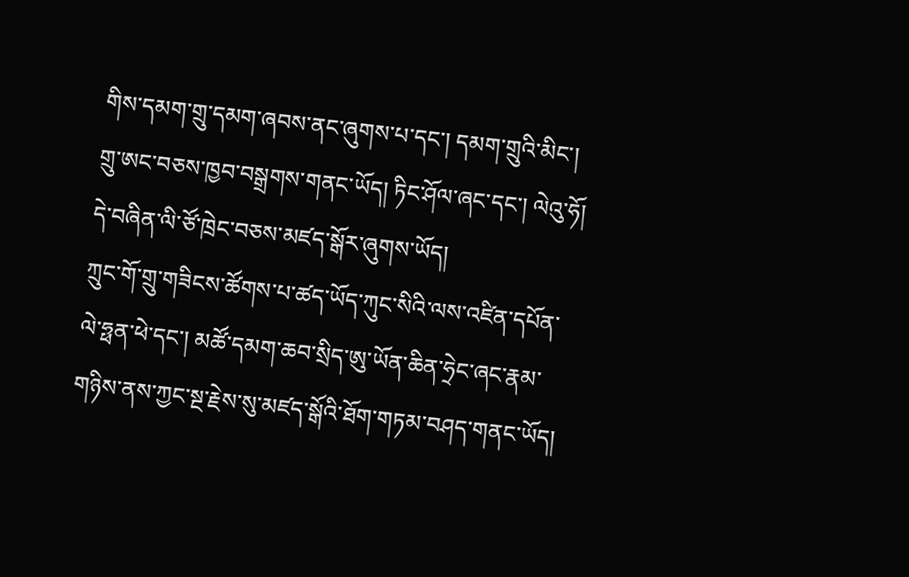གིས་དམག་གྲུ་དམག་ཞབས་ནང་ཞུགས་པ་དང་། དམག་གྲུའི་མིང་། གྲུ་ཨང་བཅས་ཁྱབ་བསྒྲགས་གནང་ཡོད། ཏིང་ཤོལ་ཞང་དང་། ལེའུ་ཧོ། དེ་བཞིན་ལི་ཙོ་ཁྲེང་བཅས་མཛད་སྒོར་ཞུགས་ཡོད།
ཀྲུང་གོ་གྲུ་གཟིངས་ཚོགས་པ་ཚད་ཡོད་ཀུང་སིའི་ལས་འཛིན་དཔོན་ལེ་ཧྥན་ཕེ་དང་། མཚོ་དམག་ཆབ་སྲིད་ཨུ་ཡོན་ཆིན་ཧྲེང་ཞང་རྣམ་གཉིས་ནས་ཀྱང་སྔ་རྗེས་སུ་མཛད་སྒོའི་ཐོག་གཏམ་བཤད་གནང་ཡོད།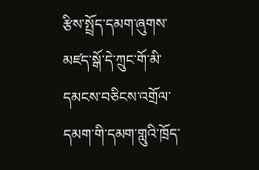རྩིས་སྤྲོད་དམག་ཞུགས་མཛད་སྒོ་དེ་ཀྲུང་གོ་མི་དམངས་བཅིངས་འགྲོལ་དམག་གི་དམག་གླུའི་ཁྲོད་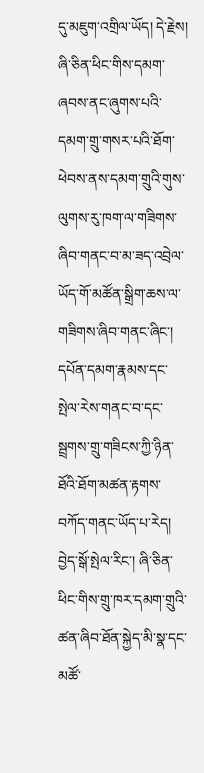དུ་མཇུག་འགྲིལ་ཡོད། དེ་རྗེས། ཞི་ཅིན་ཕིང་གིས་དམག་ཞབས་ནང་ཞུགས་པའི་དམག་གྲུ་གསར་པའི་ཐོག་ཕེབས་ནས་དམག་གྲུའི་གུས་ལུགས་རུ་ཁག་ལ་གཟིགས་ཞིབ་གནང་བ་མ་ཟད་འབྲེལ་ཡོད་གོ་མཚོན་སྒྲིག་ཆས་ལ་གཟིགས་ཞིབ་གནང་ཞིང་། དཔོན་དམག་རྣམས་དང་སྤེལ་རེས་གནང་བ་དང་སྦྲགས་གྲུ་གཟིངས་ཀྱི་ཉིན་ཐོའི་ཐོག་མཚན་རྟགས་བཀོད་གནང་ཡོད་པ་རེད།
བྱེད་སྒོ་སྤེལ་རིང་། ཞི་ཅིན་ཕིང་གིས་གྲུ་ཁར་དམག་གྲུའི་ཚན་ཞིབ་ཐོན་སྐྱེད་མི་སྣ་དང་མཚོ་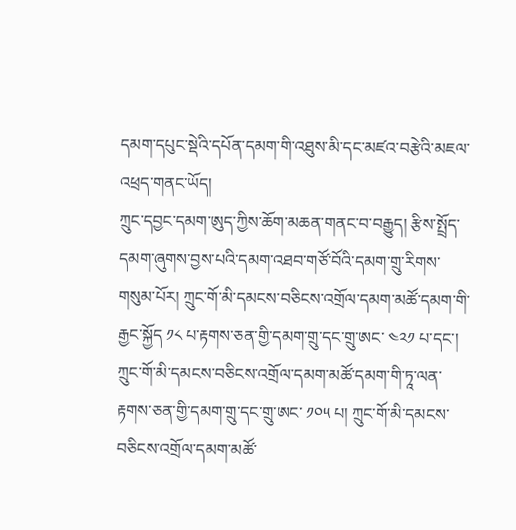དམག་དཔུང་སྡེའི་དཔོན་དམག་གི་འཐུས་མི་དང་མཛའ་བརྩེའི་མཇལ་འཕྲད་གནང་ཡོད།
ཀྲུང་དབྱང་དམག་ཨུད་ཀྱིས་ཆོག་མཆན་གནང་བ་བརྒྱུད། རྩིས་སྤྲོད་དམག་ཞུགས་བྱས་པའི་དམག་འཐབ་གཙོ་བོའི་དམག་གྲུ་རིགས་གསུམ་པོར། ཀྲུང་གོ་མི་དམངས་བཅིངས་འགྲོལ་དམག་མཚོ་དམག་གི་རྒྱང་སྐྱོད ༡༨ པ་རྟགས་ཅན་གྱི་དམག་གྲུ་དང་གྲུ་ཨང་ ༤༢༡ པ་དང་། ཀྲུང་གོ་མི་དམངས་བཅིངས་འགྲོལ་དམག་མཚོ་དམག་གི་ཏཱ་ལན་རྟགས་ཅན་གྱི་དམག་གྲུ་དང་གྲུ་ཨང་ ༡༠༥ པ། ཀྲུང་གོ་མི་དམངས་བཅིངས་འགྲོལ་དམག་མཚོ་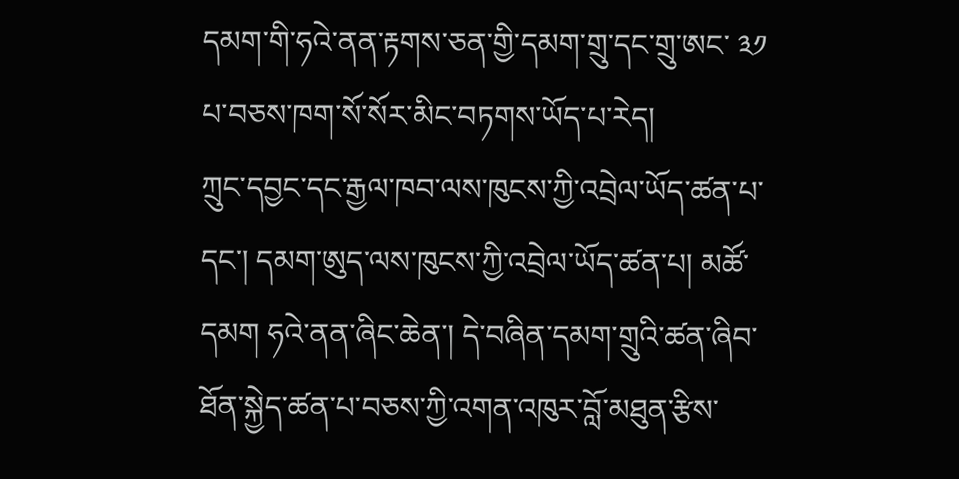དམག་གི་ཧའེ་ནན་རྟགས་ཅན་གྱི་དམག་གྲུ་དང་གྲུ་ཨང་ ༣༡ པ་བཅས་ཁག་སོ་སོར་མིང་བཏགས་ཡོད་པ་རེད།
ཀྲུང་དབྱང་དང་རྒྱལ་ཁབ་ལས་ཁུངས་ཀྱི་འབྲེལ་ཡོད་ཚན་པ་དང་། དམག་ཨུད་ལས་ཁུངས་ཀྱི་འབྲེལ་ཡོད་ཚན་པ། མཚོ་དམག ཧའེ་ནན་ཞིང་ཆེན་། དེ་བཞིན་དམག་གྲུའི་ཚན་ཞིབ་ཐོན་སྐྱེད་ཚན་པ་བཅས་ཀྱི་འགན་འཁུར་བློ་མཐུན་རྩིས་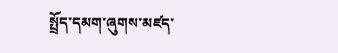སྤྲོད་དམག་ཞུགས་མཛད་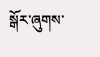སྒོར་ཞུགས་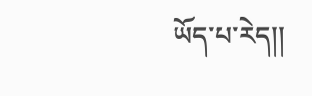ཡོད་པ་རེད།།